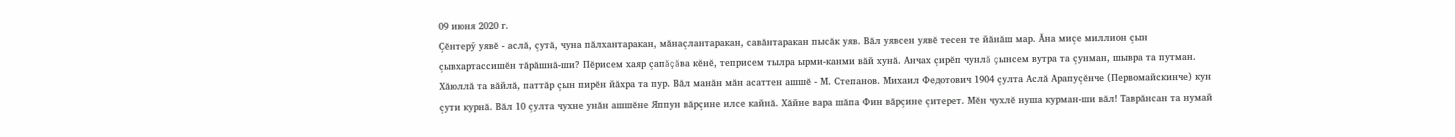09 июня 2020 г.
Çĕнтерỹ уявĕ - аслă, çутă, чуна пăлхантаракан, мăнаçлантаракан, савăнтаракан пысăк уяв. Вăл уявсен уявĕ тесен те йăнăш мар. Ăна миçе миллион çын çывхартассишĕн тăрăшнă-ши? Пĕрисем хаяр çапăçăва кĕнĕ, теприсем тылра ырми-канми вăй хунă. Анчах çирĕп чунлă çынсем вутра та çунман, шывра та путман.
Хăюллă та вăйлă, паттăр çын пирĕн йăхра та пур. Вăл манăн мăн асаттен ашшĕ - М. Степанов. Михаил Федотович 1904 çулта Аслă Арапуçĕнче (Первомайскинче) кун çути курнă. Вăл 10 çулта чухне унăн ашшĕне Яппун вăрçине илсе кайнă. Хăйне вара шăпа Фин вăрçине çитерет. Мĕн чухлĕ нуша курман-ши вăл! Таврăнсан та нумай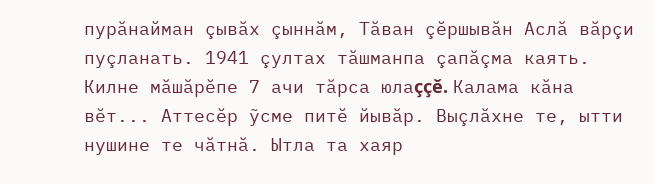пурăнайман çывăх çыннăм, Тăван çĕршывăн Аслă вăрçи пуçланать. 1941 çултах тăшманпа çапăçма каять. Килне мăшăрĕпе 7 ачи тăрса юлаççĕ. Калама кăна вĕт... Аттесĕр ỹсме питĕ йывăр. Выçлăхне те, ытти нушине те чăтнă. Ытла та хаяр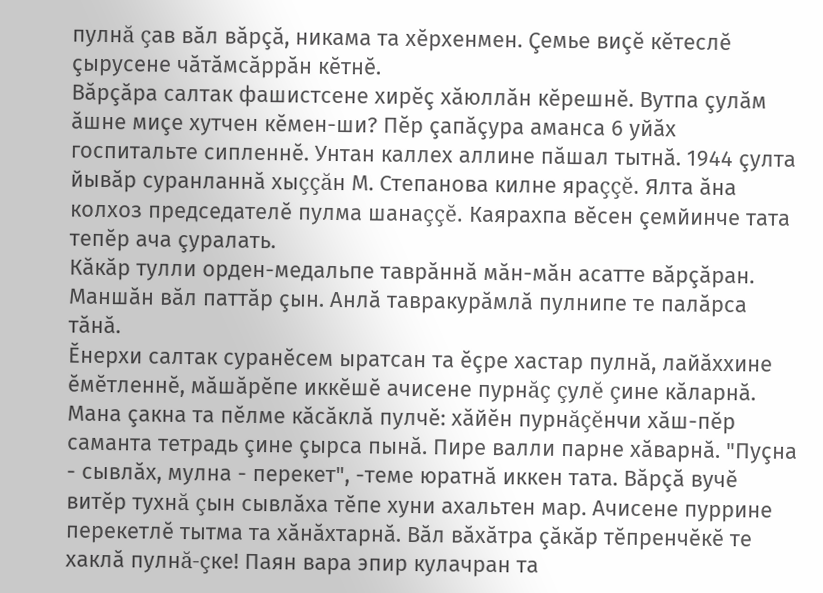пулнă çав вăл вăрçă, никама та хĕрхенмен. Çемье виçĕ кĕтеслĕ çырусене чăтăмсăррăн кĕтнĕ.
Вăрçăра салтак фашистсене хирĕç хăюллăн кĕрешнĕ. Вутпа çулăм ăшне миçе хутчен кĕмен-ши? Пĕр çапăçура аманса 6 уйăх госпитальте сипленнĕ. Унтан каллех аллине пăшал тытнă. 1944 çулта йывăр суранланнă хыççăн М. Степанова килне яраççĕ. Ялта ăна колхоз председателĕ пулма шанаççĕ. Каярахпа вĕсен çемйинче тата тепĕр ача çуралать.
Кăкăр тулли орден-медальпе таврăннă мăн-мăн асатте вăрçăран. Маншăн вăл паттăр çын. Анлă тавракурăмлă пулнипе те палăрса тăнă.
Ĕнерхи салтак суранĕсем ыратсан та ĕçре хастар пулнă, лайăххине ĕмĕтленнĕ, мăшăрĕпе иккĕшĕ ачисене пурнăç çулĕ çине кăларнă. Мана çакна та пĕлме кăсăклă пулчĕ: хăйĕн пурнăçĕнчи хăш-пĕр саманта тетрадь çине çырса пынă. Пире валли парне хăварнă. "Пуçна - сывлăх, мулна - перекет", -теме юратнă иккен тата. Вăрçă вучĕ витĕр тухнă çын сывлăха тĕпе хуни ахальтен мар. Ачисене пуррине перекетлĕ тытма та хăнăхтарнă. Вăл вăхăтра çăкăр тĕпренчĕкĕ те хаклă пулнă-çке! Паян вара эпир кулачран та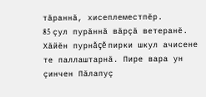тăраннă, хисеплеместпĕр.
85 çул пурăннă вăрçă ветеранĕ. Хăйĕн пурнăçĕ пирки шкул ачисене те паллаштарнă. Пире вара ун çинчен Пăлапуç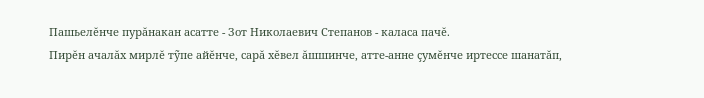Пашьелĕнче пурăнакан асатте - Зот Николаевич Степанов - каласа пачĕ.
Пирĕн ачалăх мирлĕ тỹпе айĕнче, сарă хĕвел ăшшинче, атте-анне çумĕнче иртессе шанатăп,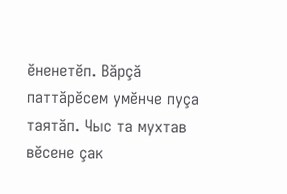ĕненетĕп. Вăрçă паттăрĕсем умĕнче пуçа таятăп. Чыс та мухтав вĕсене çак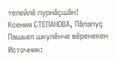телейлĕ пурнăçшăн!
Ксения СТЕПАНОВА, Пăлапуç Пашьел шкулĕнче вĕренекен
Источник: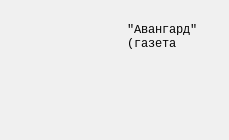"Авангард" (газета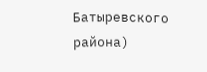Батыревского района)